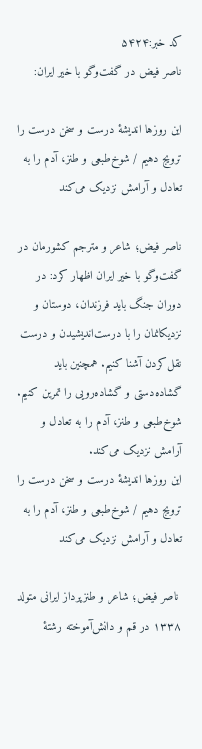کد خبر:۵۴۲۴
ناصر فیض در گفت‌وگو با خیر ایران:

این روزها اندیشۀ درست و سخن درست را ترویج دهیم / شوخ‌طبعی و طنز، آدم را به تعادل و آرامش نزدیک می‌کند

ناصر فیض؛ شاعر و مترجم کشورمان در گفت‌وگو با خیر ایران اظهار کرد: در دوران جنگ باید فرزندان، دوستان و نزدیکانمان را با درست‌اندیشیدن و درست‌ نقل‌کردن آشنا کنیم. همچنین باید گشاده‌دستی و گشاده‌رویی را تمرین کنیم. شوخ‌طبعی و طنز، آدم را به تعادل و آرامش نزدیک می‌کند.
این روزها اندیشۀ درست و سخن درست را ترویج دهیم / شوخ‌طبعی و طنز، آدم را به تعادل و آرامش نزدیک می‌کند

 ناصر فیض؛ شاعر و طنزپرداز ایرانی متولد ۱۳۳۸ در قم و دانش‌آموخته رشتهٔ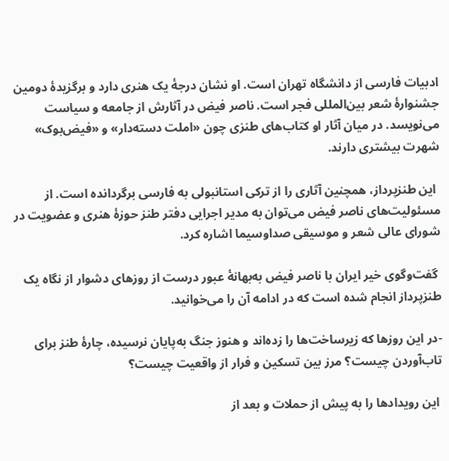ادبیات فارسی از دانشگاه تهران است. او نشان درجهٔ یک هنری دارد و برگزیدهٔ دومین جشنوارهٔ شعر بین‌المللی فجر است. ناصر فیض در آثارش از جامعه و سیاست می‌نویسد. در میان آثار او کتاب‌های طنزی چون «املت دسته‌دار» و «فیض‌بوک» شهرت بیشتری دارند.

 این طنزپرداز، همچنین آثاری را از ترکی استانبولی به فارسی برگردانده است. از مسئولیت‌های ناصر فیض می‌توان به مدیر اجرایی دفتر طنز حوزهٔ هنری و عضویت در شورای عالی شعر و موسیقی صداوسیما اشاره کرد.

 گفت‌وگوی خیر ایران با ناصر فیض به‌‌بهانهٔ عبور درست از روزهای دشوار از نگاه یک‌ طنزپرداز انجام شده است که در ادامه آن را می‌خوانید.

-در این روزها که زیرساخت‌ها را زده‌اند و هنوز جنگ به‌پایان نرسیده، چارهٔ طنز برای تاب‌آوردن چیست؟ مرز بین تسکین و فرار از واقعیت چیست؟

 این رویدادها را به پیش از حملات و بعد از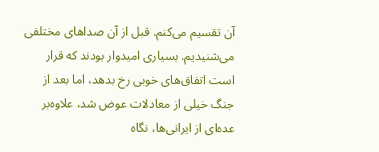آن تقسیم می‌کنم. قبل از آن صداهای مختلفی می‌شنیدیم. بسیاری امیدوار بودند که قرار است اتفاق‌های خوبی رخ بدهد، اما بعد از جنگ خیلی از معادلات عوض شد، علاوه‌بر عده‌ای از ایرانی‌‌ها، نگاه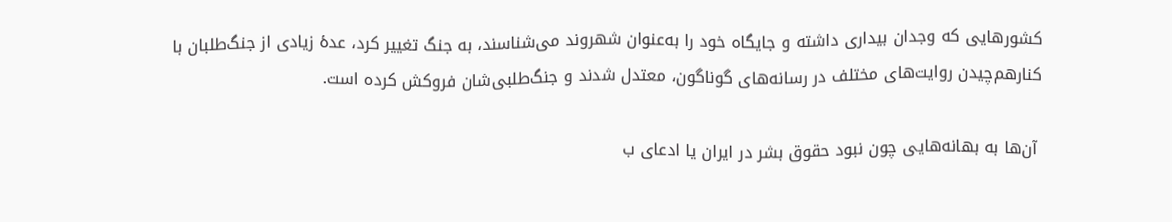کشورهایی که وجدان بیداری داشته و جایگاه خود را به‌عنوان شهروند می‌شناسند، به جنگ تغییر کرد، عدهٔ زیادی از جنگ‌طلبان با کنارهم‌چیدن روایت‌های مختلف در رسانه‌های گوناگون، معتدل شدند و جنگ‌طلبی‌شان فروکش کرده است.

 آن‌ها به بهانه‌هایی چون نبود حقوق بشر در ایران یا ادعای ب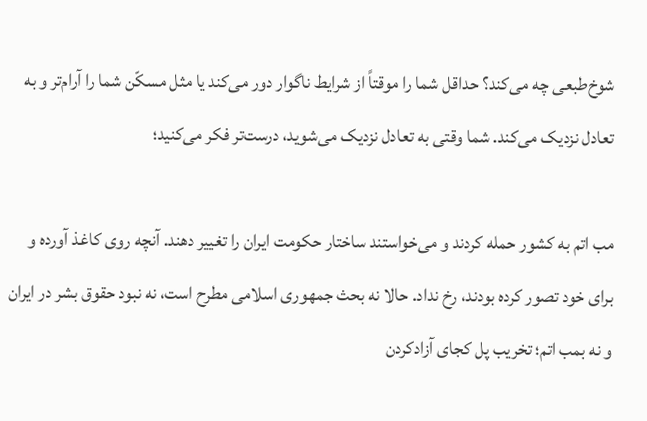شوخ‌طبعی چه می‌کند؟ حداقل شما را موقتاً از شرایط ناگوار دور می‌کند یا مثل مسکّن شما را آرام‌تر و به تعادل نزدیک می‌کند. شما وقتی به تعادل نزدیک می‌شوید، درست‌تر فکر می‌کنید؛

مب اتم به کشور حمله کردند و می‌خواستند ساختار حکومت ایران را تغییر دهند. آنچه روی کاغذ آورده و برای خود تصور کرده بودند، رخ نداد. حالا نه بحث جمهوری اسلامی مطرح است، نه نبود حقوق بشر در ایران و نه بمب اتم؛ تخریب پل کجای آزادکردن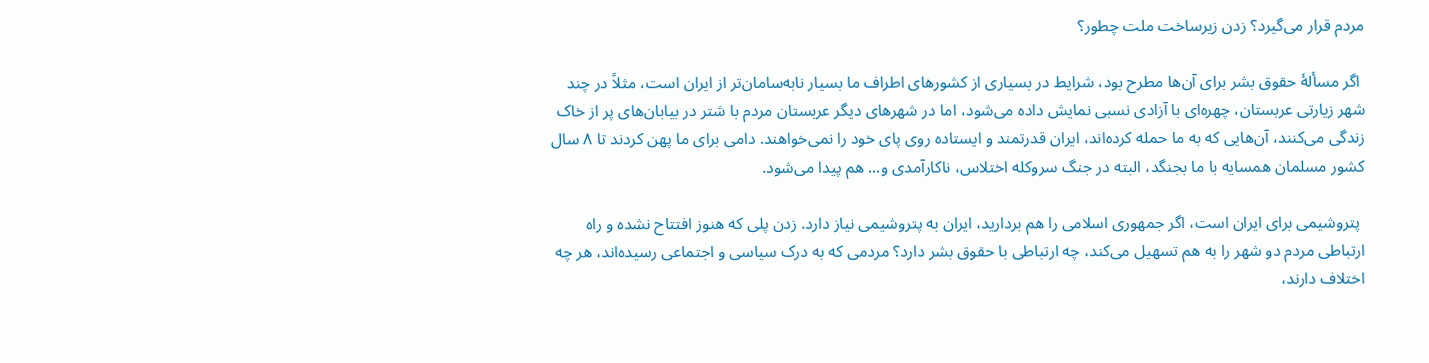مردم قرار می‌گیرد؟ زدن زیرساخت ملت چطور؟

 اگر مسألهٔ حقوق بشر برای آن‌ها مطرح بود، شرایط در بسیاری از کشورهای اطراف ما بسیار نابه‌سامان‌تر از ایران است، مثلاً در چند شهر زیارتی عربستان، چهره‌ای با آزادی نسبی نمایش داده می‌شود، اما در شهرهای دیگر عربستان مردم با شتر در بیابان‌های پر از خاک زندگی می‌کنند، آن‌هایی که به ما حمله کرده‌اند، ایران قدرتمند و ایستاده روی پای خود را نمی‌خواهند. دامی برای ما پهن کردند تا ۸ سال کشور مسلمان همسایه با ما بجنگد، البته در جنگ سروکله اختلاس، ناکارآمدی و... هم پیدا می‌شود.

 پتروشیمی برای ایران است، اگر جمهوری اسلامی را هم بردارید، ایران به پتروشیمی نیاز دارد. زدن پلی که هنوز افتتاح نشده و راه ارتباطی مردم دو شهر را به هم تسهیل می‌کند، چه ارتباطی با حقوق بشر دارد؟ مردمی که به درک سیاسی و اجتماعی رسیده‌اند، هر چه اختلاف دارند،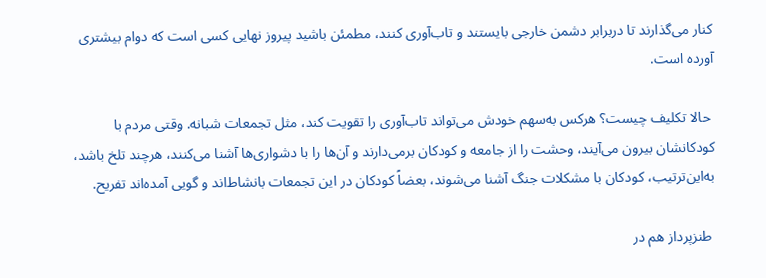کنار می‌گذارند تا دربرابر دشمن خارجی بایستند و تاب‌آوری کنند، مطمئن باشید پیروز نهایی کسی است که دوام بیشتری آورده است.

 حالا تکلیف چیست؟ هرکس به‌سهم خودش می‌تواند تاب‌آوری را تقویت کند، مثل تجمعات شبانه. وقتی مردم با کودکانشان بیرون می‌آیند، وحشت را از جامعه و کودکان برمی‌دارند و آن‌ها را با دشواری‌ها آشنا می‌کنند، هرچند تلخ باشد، به‌این‌ترتیب، کودکان با مشکلات جنگ آشنا می‌شوند، بعضاً کودکان در این تجمعات بانشاط‌اند و گویی آمده‌اند تفریح.

 طنزپرداز هم در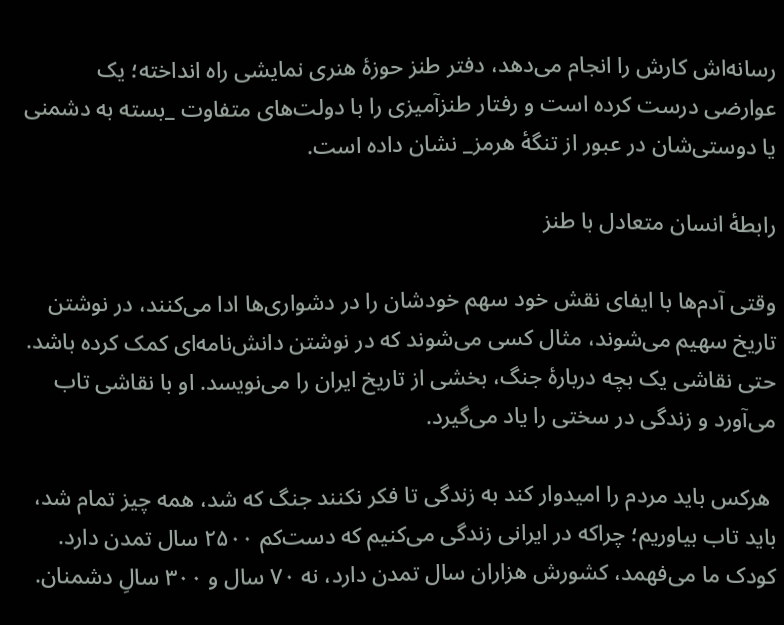رسانه‌اش کارش را انجام می‌دهد، دفتر طنز حوزهٔ هنری نمایشی راه انداخته؛ یک عوارضی درست کرده است و رفتار طنزآمیزی را با دولت‌های متفاوت _بسته به دشمنی یا دوستی‌شان در عبور از تنگهٔ هرمز_ نشان داده است.

رابطهٔ انسان متعادل با طنز

وقتی آدم‌ها با ایفای نقش خود سهم خودشان را در دشواری‌ها ادا می‌کنند، در نوشتن تاریخ سهیم می‌شوند، مثال کسی می‌شوند که در نوشتن دانش‌نامه‌ای کمک کرده باشد. حتی نقاشی یک بچه دربارهٔ جنگ، بخشی از تاریخ ایران را می‌نویسد. او با نقاشی تاب می‌آورد و زندگی در سختی را یاد می‌گیرد.

 هرکس باید مردم را امیدوار کند به زندگی تا فکر نکنند جنگ که شد، همه چیز تمام شد، باید تاب بیاوریم؛ چراکه در ایرانی زندگی می‌کنیم که دست‌کم ۲۵۰۰ سال تمدن دارد. کودک ما می‌فهمد، کشورش هزاران سال تمدن دارد، نه ۷۰ سال و ۳۰۰ سالِ دشمنان.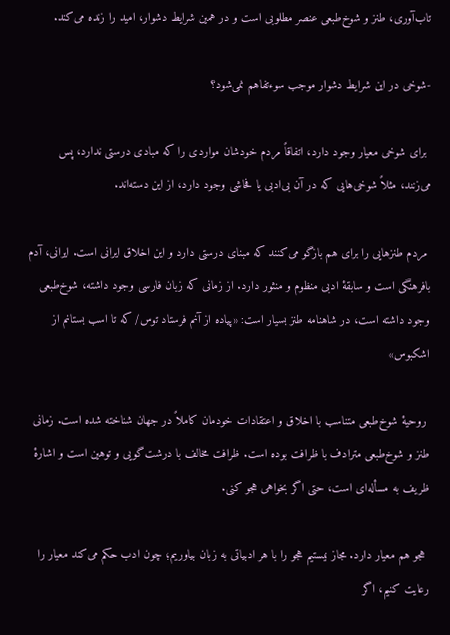تاب‌آوری، طنز و شوخ‌طبعی عنصر مطلوبی است و در همین شرایط دشوار، امید را زنده می‌کند.

-شوخی در این شرایط دشوار موجب سوءتفاهم نمی‌شود؟

 برای شوخی معیار وجود دارد، اتفاقاً مردم خودشان مواردی را که مبادی درستی ندارد، پس می‌زنند، مثلاً شوخی‌هایی که در آن بی‌ادبی یا فحاشی وجود دارد، از این دسته‌اند.

 مردم طنزهایی را برای هم بازگو می‌کنند که مبنای درستی دارد و این اخلاق ایرانی است. ایرانی، آدم بافرهنگی است و سابقهٔ ادبی منظوم و منثور دارد. از زمانی که زبان فارسی وجود داشته، شوخ‌طبعی وجود داشته است، در شاهنامه طنز بسیار است: «پیاده از آنم فرستاد توس/ که تا اسب بستانم از اشکبوس»

 روحیهٔ شوخ‌طبعی متناسب با اخلاق و اعتقادات خودمان کاملاً در جهان شناخته‌ شده است. زمانی طنز و شوخ‌طبعی مترادف با ظرافت بوده است. ظرافت مخالف با درشت‌گویی و توهین است و اشارهٔ ظریف به مسأله‌ای است، حتی اگر بخواهی هجو کنی.

 هجو هم معیار دارد. مجاز نیستیم هجو را با هر ادبیاتی به زبان بیاوریم؛ چون ادب حکم می‌کند معیار را رعایت کنیم، اگر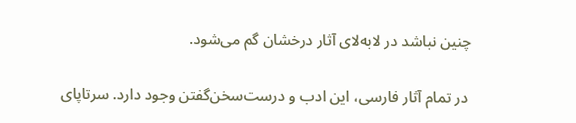چنین نباشد در لابه‌لای آثار درخشان گم می‌شود.

 در تمام آثار فارسی، این ادب و درست‌سخن‌گفتن وجود دارد. سرتاپای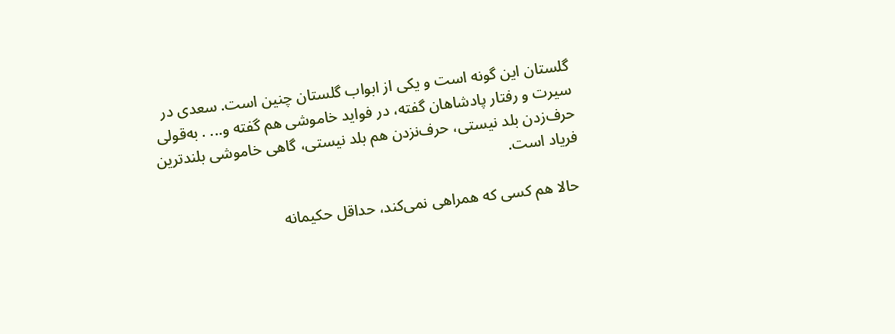گلستان این گونه است و یکی از ابواب گلستان چنین است. سعدی در سیرت و رفتار پادشاهان گفته، در فواید خاموشی هم گفته و... . به‌قولی حرف‌زدن بلد نیستی، حرف‌نزدن هم بلد نیستی، گاهی خاموشی بلندترین فریاد است.

 حالا هم کسی که همراهی نمی‌کند، حداقل حکیمانه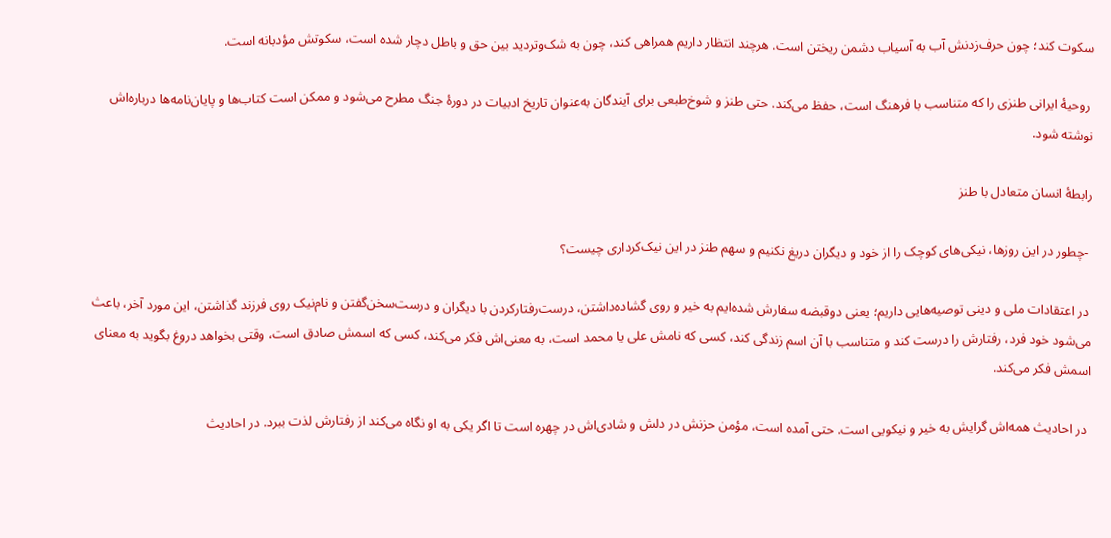سکوت کند؛ چون حرف‌زدنش آب به آسیاب دشمن ریختن است. هرچند انتظار داریم همراهی کند، چون به شک‌وتردید بین حق و باطل دچار شده است، سکوتش مؤدبانه است.

 روحیهٔ ایرانی طنزی را که متناسب با فرهنگ است، حفظ می‌کند. حتی طنز و شوخ‌طبعی برای آیندگان به‌عنوان تاریخ ادبیات در دورهٔ جنگ مطرح می‌شود و ممکن است کتاب‌ها و پایان‌نامه‌ها درباره‌اش نوشته شود.

رابطهٔ انسان متعادل با طنز

 -چطور در این روزها، نیکی‌های کوچک را از خود و دیگران دریغ نکنیم و سهم طنز در این نیک‌کرداری چیست؟

 در اعتقادات ملی و دینی توصیه‌هایی داریم؛ یعنی دوقبضه سفارش شده‌ایم به خیر و روی گشاده‌داشتن، درست‌رفتارکردن با دیگران و درست‌سخن‌گفتن و نام‌نیک روی فرزند گذاشتن، این مورد آخر، باعث می‌شود خود فرد، رفتارش را درست کند و متناسب با آن اسم زندگی کند، کسی که نامش علی یا محمد است، به معنی‌اش فکر می‌کند، کسی که اسمش صادق است، وقتی بخواهد دروغ بگوید به معنای اسمش فکر می‌کند.

 در احادیث همه‌اش گرایش به خیر و نیکویی است. حتی آمده است، مؤمن حزنش در دلش و شادی‌اش در چهره است تا اگر یکی به او نگاه می‌کند از رفتارش لذت ببرد. در احادیث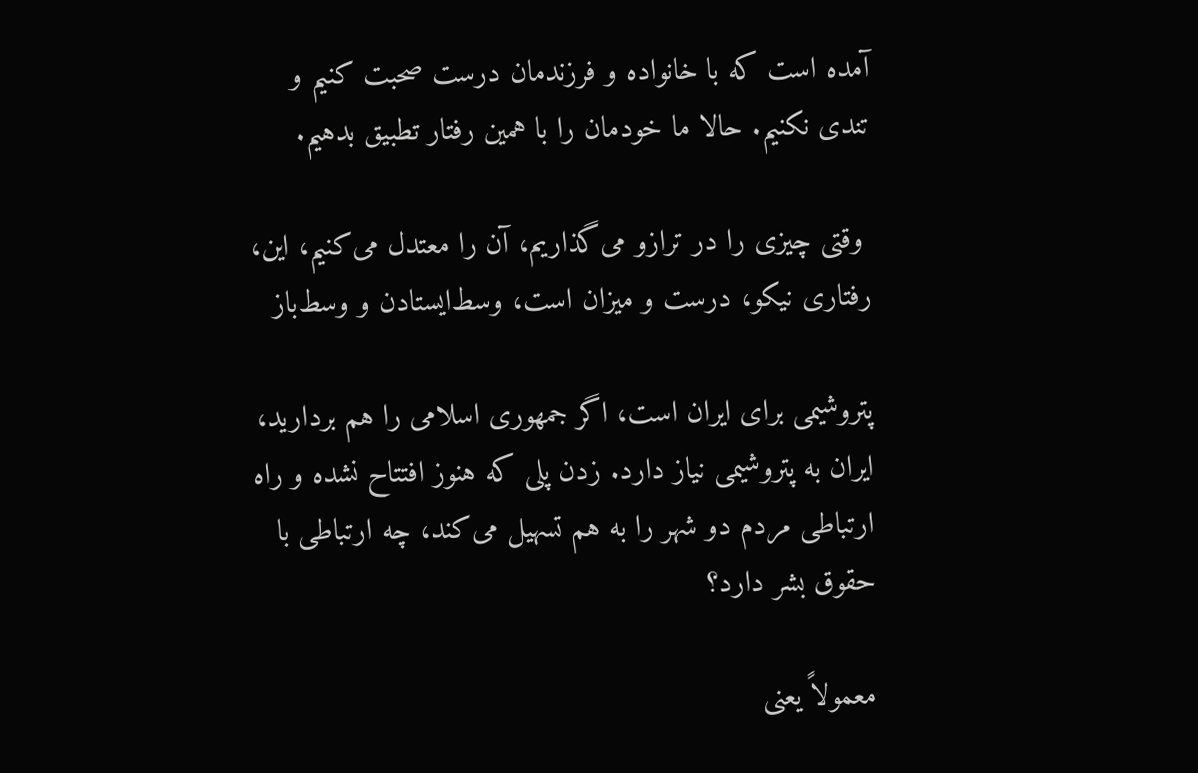آمده است که با خانواده و فرزندمان درست صحبت کنیم و تندی نکنیم. حالا ما خودمان را با همین رفتار تطبیق بدهیم.

 وقتی چیزی را در ترازو می‌گذاریم، آن را معتدل می‌کنیم، این، رفتاری نیکو، درست و میزان است، وسط‌ایستادن و وسط‌باز

پتروشیمی برای ایران است، اگر جمهوری اسلامی را هم بردارید، ایران به پتروشیمی نیاز دارد. زدن پلی که هنوز افتتاح نشده و راه ارتباطی مردم دو شهر را به هم تسهیل می‌کند، چه ارتباطی با حقوق بشر دارد؟

معمولاً یعنی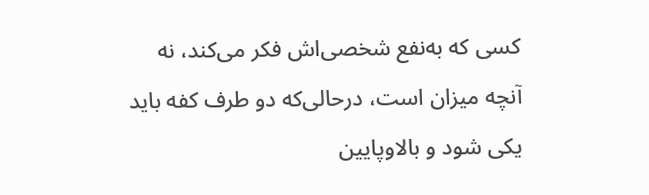کسی که به‌نفع شخصی‌اش فکر می‌کند، نه آنچه میزان است، درحالی‌که دو طرف کفه باید یکی شود و بالاوپایین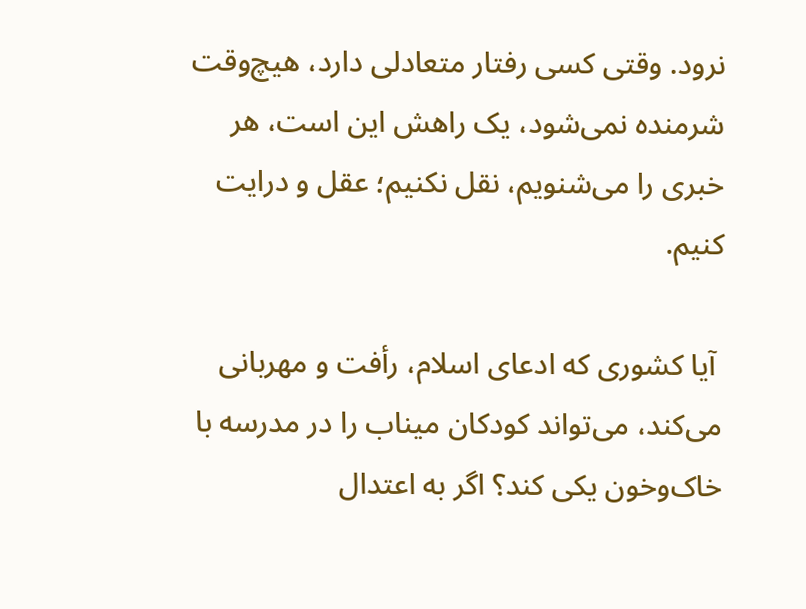نرود. وقتی کسی رفتار متعادلی دارد، هیچ‌وقت شرمنده نمی‌شود، یک راهش این است، هر خبری را می‌شنویم، نقل نکنیم؛ عقل و درایت کنیم.

 آیا کشوری که ادعای اسلام، رأفت و مهربانی می‌کند، می‌تواند کودکان میناب را در مدرسه با خاک‌وخون یکی کند؟ اگر به اعتدال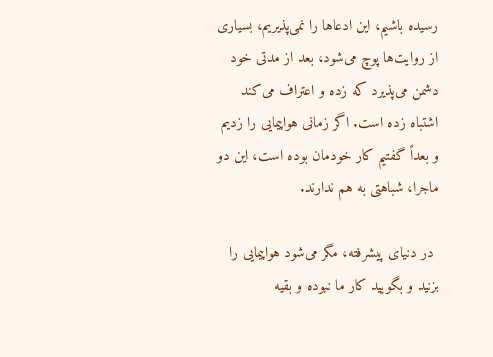رسیده باشیم، این ادعاها را نمی‌پذیریم، بسیاری از روایت‌ها پوچ می‌شود، بعد از مدتی خود دشمن می‌پذیرد که زده و اعتراف می‌کند اشتباه زده است. اگر زمانی هواپیمایی را زدیم و بعداً گفتیم کار خودمان بوده است، این دو ماجرا، شباهتی به هم ندارند.

 در دنیای پیشرفته، مگر می‌شود هواپیمایی را بزنید و بگویید کار ما نبوده و بقیه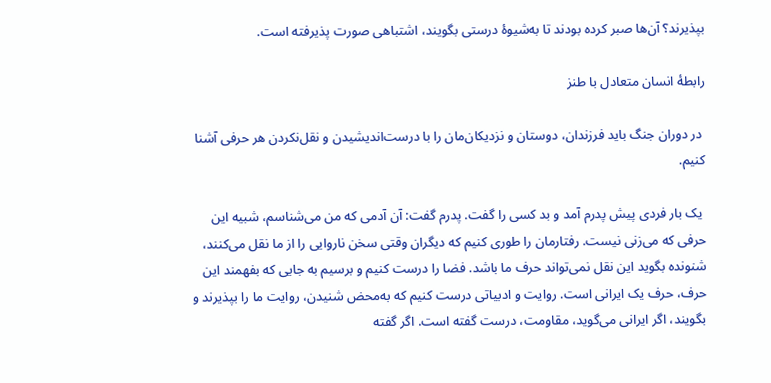بپذیرند؟ آن‌ها صبر کرده بودند تا به‌شیوهٔ درستی بگویند، اشتباهی صورت پذیرفته است.

رابطهٔ انسان متعادل با طنز

 در دوران جنگ باید فرزندان، دوستان و نزدیکان‌مان را با درست‌اندیشیدن و نقل‌نکردن هر حرفی آشنا کنیم‌.

 یک بار فردی پیش پدرم آمد و بد کسی را گفت. پدرم گفت: آن آدمی که من می‌شناسم، شبیه این حرفی که می‌زنی نیست. رفتارمان را طوری کنیم که دیگران وقتی سخن ناروایی را از ما نقل می‌کنند، شنونده بگوید این نقل نمی‌تواند حرف ما باشد. فضا را درست کنیم و برسیم به جایی که بفهمند این حرف، حرف یک ایرانی است. روایت و ادبیاتی درست کنیم که به‌محض شنیدن، روایت ما را بپذیرند و بگویند، اگر ایرانی می‌گوید، مقاومت، درست گفته است. اگر گفته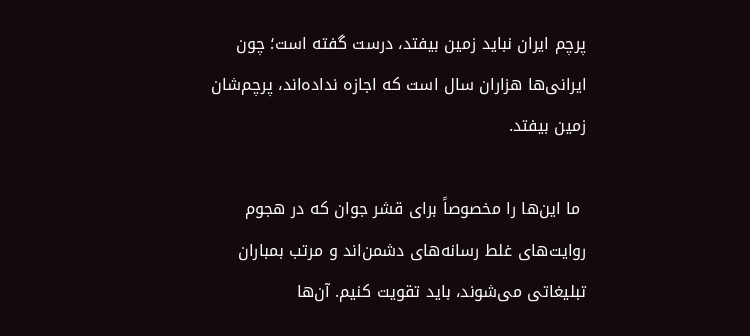پرچم ایران نباید زمین بیفتد، درست گفته است؛ چون ایرانی‌ها هزاران سال است که اجازه نداده‌اند، پرچم‌شان زمین بیفتد.

 ما این‌ها را مخصوصاً برای قشر جوان که در هجوم روایت‌های غلط رسانه‌های دشمن‌اند و مرتب بمباران تبلیغاتی می‌شوند، باید تقویت کنیم. آن‌ها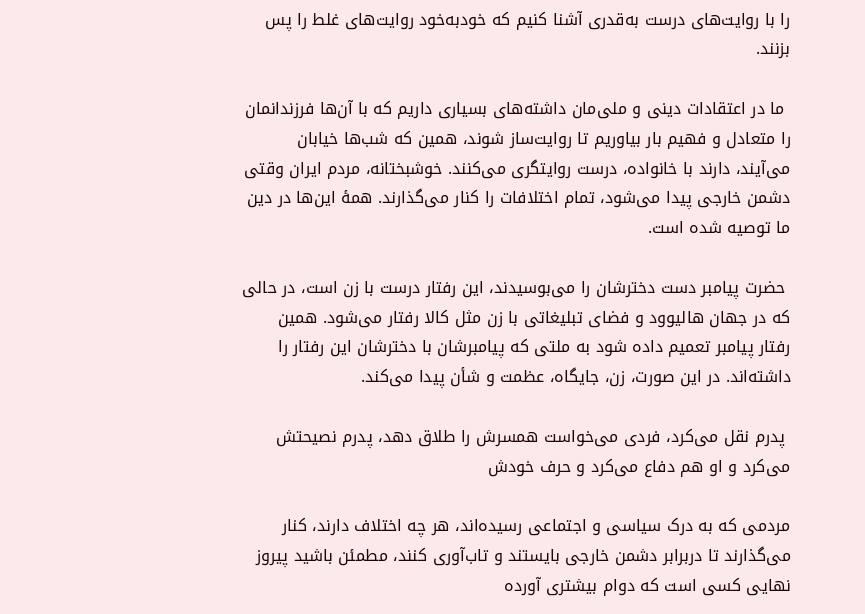را با روایت‌های درست به‌قدری آشنا کنیم که خودبه‌خود روایت‌های غلط را پس بزنند.

 ما در اعتقادات دینی و ملی‌مان داشته‌های بسیاری داریم که با آن‌ها فرزندانمان را متعادل و فهیم بار بیاوریم تا روایت‌ساز شوند، همین که شب‌ها خیابان می‌آیند، دارند با خانواده، درست روایتگری می‌کنند. خوشبختانه، مردم ایران وقتی دشمن خارجی پیدا می‌شود، تمام اختلافات را کنار می‌گذارند. همهٔ این‌ها در دین ما توصیه شده است.

 حضرت پیامبر دست دخترشان را می‌بوسیدند، این رفتار درست با زن است، در حالی که در جهان هالیوود و فضای تبلیغاتی با زن مثل کالا رفتار می‌شود. همین رفتار پیامبر تعمیم داده شود به ملتی‌ که پیامبرشان با دخترشان این رفتار را داشته‌اند. در این صورت، زن، جایگاه، عظمت و شأن پیدا می‌کند.

 پدرم نقل می‌کرد، فردی می‌خواست همسرش را طلاق دهد، پدرم نصیحتش می‌کرد و او هم دفاع می‌کرد و حرف خودش

مردمی که به درک سیاسی و اجتماعی رسیده‌اند، هر چه اختلاف دارند، کنار می‌گذارند تا دربرابر دشمن خارجی بایستند و تاب‌آوری کنند، مطمئن باشید پیروز نهایی کسی است که دوام بیشتری آورده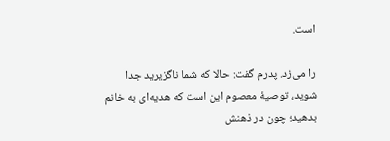است.

را می‌زد. پدرم گفت: حالا که شما ناگزیرید جدا شوید، توصیهٔ معصوم این است که هدیه‌ای به خانم بدهید؛ چون در ذهنش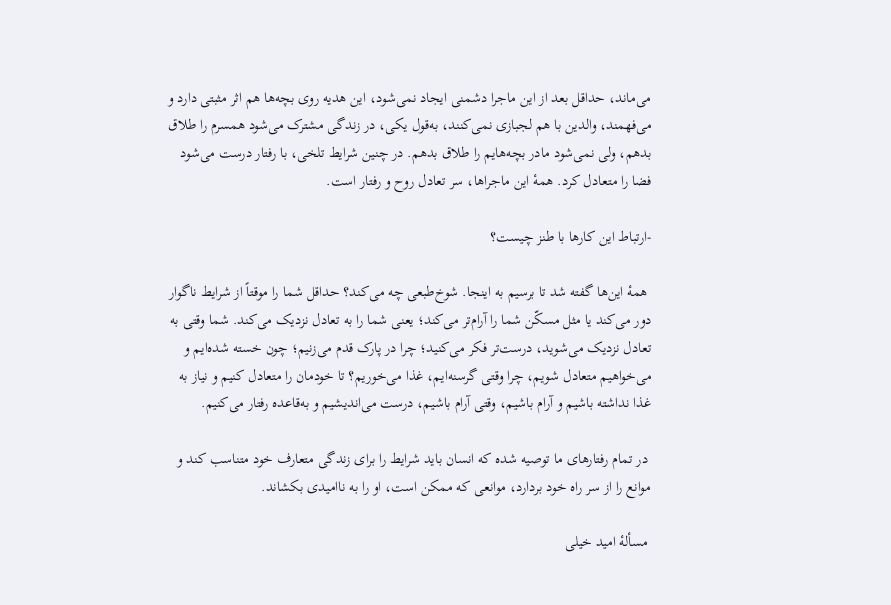می‌ماند، حداقل بعد از این ماجرا دشمنی ایجاد نمی‌شود، این هدیه روی بچه‌ها هم اثر مثبتی دارد و می‌فهمند، والدین با هم لجبازی نمی‌کنند، به‌قول یکی، در زندگی مشترک می‌شود همسرم را طلاق بدهم، ولی نمی‌شود مادر بچه‌هایم را طلاق بدهم. در چنین شرایط تلخی، با رفتار درست می‌شود فضا را متعادل کرد. همهٔ این ماجراها، سر تعادل روح و رفتار است.

-ارتباط این کارها با طنز چیست؟

 همهٔ این‌ها گفته شد تا برسیم به اینجا. شوخ‌طبعی چه می‌کند؟ حداقل شما را موقتاً از شرایط ناگوار دور می‌کند یا مثل مسکّن شما را آرام‌تر می‌کند؛ یعنی شما را به تعادل نزدیک می‌کند. شما وقتی به تعادل نزدیک می‌شوید، درست‌تر فکر می‌کنید؛ چرا در پارک قدم می‌زنیم؛ چون خسته شده‌ایم و می‌خواهیم متعادل شویم، چرا وقتی گرسنه‌ایم، غذا می‌خوریم؟ تا خودمان را متعادل کنیم و نیاز به غذا نداشته باشیم و آرام باشیم، وقتی آرام باشیم، درست می‌اندیشیم و به‌قاعده رفتار می‌کنیم.

 در تمام رفتارهای ما توصیه شده که انسان باید شرایط را برای زندگی متعارف خود متناسب کند و موانع را از سر راه خود بردارد، موانعی که ممکن است، او را به ناامیدی بکشاند.

 مسألهٔ امید خیلی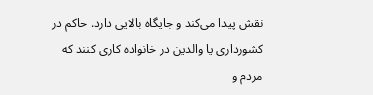نقش پیدا می‌کند و جایگاه بالایی دارد. حاکم در کشورداری یا والدین در خانواده کاری کنند که مردم و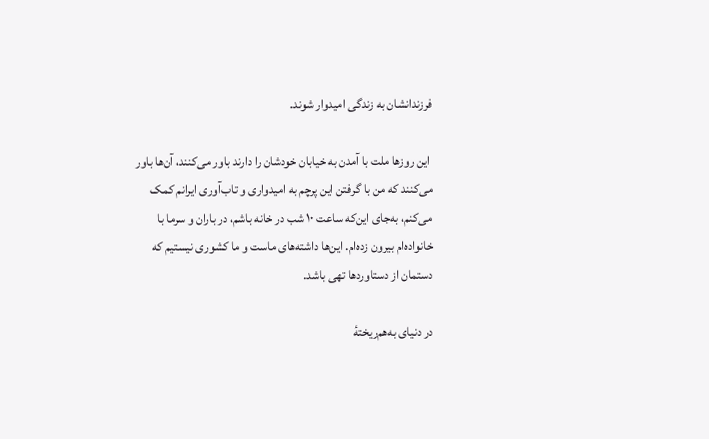فرزندانشان به زندگی امیدوار شوند.

 این روزها ملت با آمدن به خیابان خودشان را دارند باور می‌کنند، آن‌ها باور می‌کنند که من با گرفتن این پرچم به امیدواری و تاب‌آوری ایرانم کمک می‌کنم، به‌جای این‌که ساعت ۱۰ شب در خانه باشم، در باران و سرما با خانواده‌ام بیرون زده‌ام. این‌ها داشته‌های ماست و ما کشوری نیستیم که دستمان از دستاوردها تهی باشد.

در دنیای به‌هم‌ریختهٔ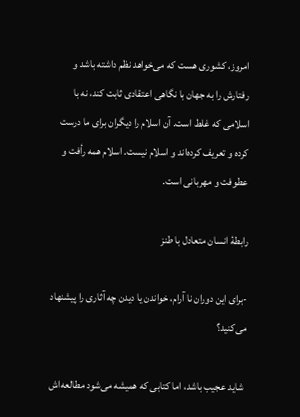امروز، کشوری هست که می‌خواهد نظم داشته باشد و رفتارش را به جهان با نگاهی اعتقادی ثابت کند، نه با اسلامی که غلط است. آن اسلام را دیگران برای ما درست کرده و تعریف کرده‌اند و اسلام نیست. اسلام همه رأفت و عطوفت و مهربانی است.

رابطهٔ انسان متعادل با طنز

-برای این دوران نا آرام، خواندن یا دیدن چه آثاری را پیشنهاد می‌کنید؟

 شاید عجیب باشد، اما کتابی که همیشه می‌شود مطالعه‌اش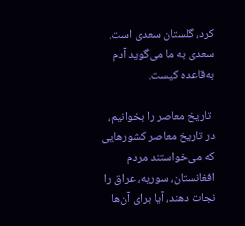کرد، گلستان سعدی است. سعدی به ما می‌گوید آدم به‌قاعده کیست.

 تاریخ معاصر را بخوانیم، در تاریخ معاصر کشورهایی که می‌خواستند مردم افغانستان، سوریه، عراق را نجات دهند، آیا برای آن‌ها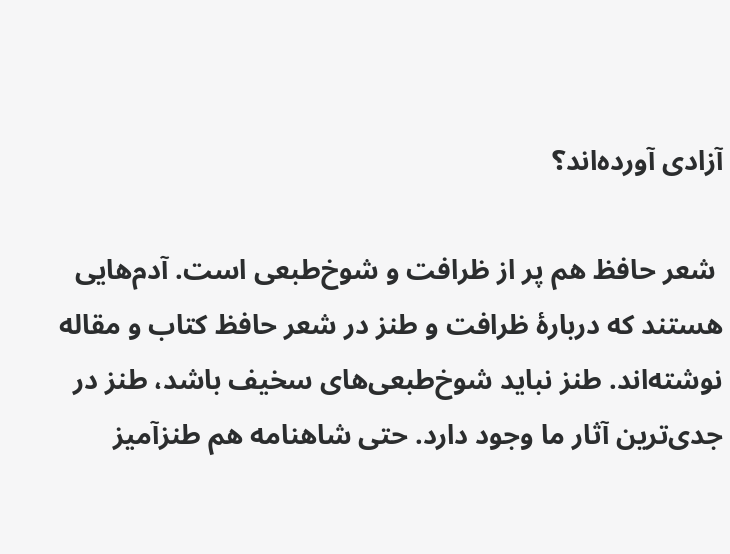آزادی آورده‌اند؟

 شعر حافظ هم پر از ظرافت و شوخ‌طبعی است. آدم‌هایی هستند که دربارهٔ ظرافت و طنز در شعر حافظ کتاب و مقاله نوشته‌اند. طنز نباید شوخ‌طبعی‌های سخیف باشد، طنز در جدی‌ترین آثار ما وجود دارد. حتی شاهنامه هم طنزآمیز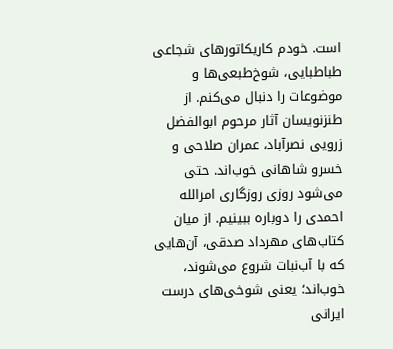است. خودم کاریکاتورهای شجاعی طباطبایی، شوخ‌طبعی‌ها و موضوعات را دنبال می‌کنم‌. از طنزنویسان آثار مرحوم ابوالفضل زرویی نصرآباد، عمران صلاحی و خسرو شاهانی خوب‌اند. حتی می‌شود روزی روزگاری امرالله احمدی را دوباره ببینیم. از میان کتاب‌های مهرداد صدقی، آن‌هایی که با آب‌نبات شروع می‌شوند، خوب‌اند؛ یعنی شوخی‌های درست ایرانی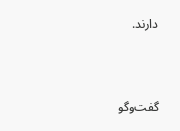دارند.



گفت‌وگو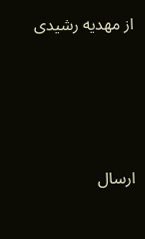از مهدیه رشیدی




ارسال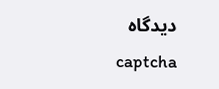دیدگاه
captcha